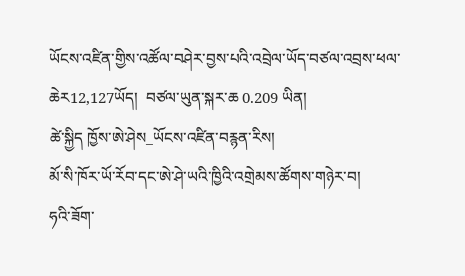ཡོངས་འཛིན་གྱིས་འཚོལ་བཤེར་བྱས་པའི་འབྲེལ་ཡོད་བཙལ་འབྲས་ཕལ་ཆེར12,127ཡོད།  བཙལ་ཡུན་སྐར་ཆ 0.209 ཡིན།
ཚེ་སྐྱིད ཁྱོས་ཨེ་ཤེས_ཡོངས་འཛིན་བརྙན་རིས།
མོ་སི་ཁོར་ཡོ་རོབ་དང་ཨེ་ཤེ་ཡའི་ཁྱིའི་འགྲེམས་ཚོགས་གཉེར་བ།
ཧའི་ཟོག་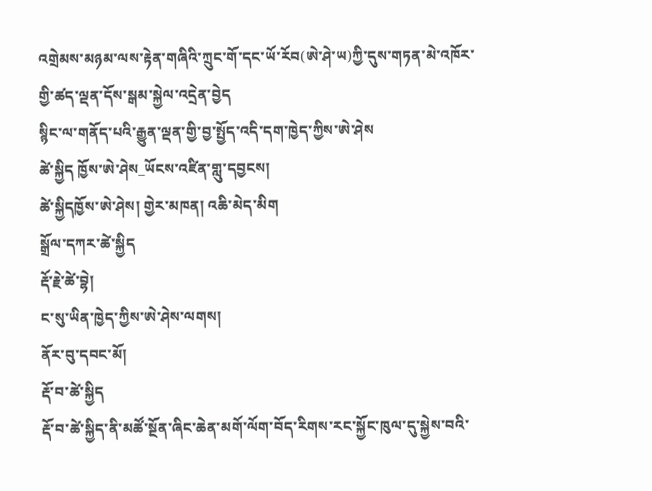འགྲེམས་མཉམ་ལས་རྟེན་གཞིའི་ཀྲུང་གོ་དང་ཡོ་རོབ(ཨེ་ཤེ་ཡ)ཀྱི་དུས་གཏན་མེ་འཁོར་གྱི་ཚད་ལྡན་དོས་སྒམ་སྐྱེལ་འདྲེན་བྱེད
སྙིང་ལ་གནོད་པའི་རྒྱུན་ལྡན་གྱི་བྱ་སྤྱོད་འདི་དག་ཁྱེད་ཀྱིས་ཨེ་ཤེས
ཚེ་སྐྱིད ཁྱོས་ཨེ་ཤེས_ཡོངས་འཛིན་གླུ་དབྱངས།
ཚེ་སྐྱིདཁྱོས་ཨེ་ཤེས། གྱེར་མཁན། འཆི་མེད་མིག
སྒྲོལ་དཀར་ཚེ་སྐྱིད
རྡོ་རྗེ་ཚེ་བྷེ།
ང་སུ་ཡིན་ཁྱེད་ཀྱིས་ཨེ་ཤེས་ལགས།
ནོར་བུ་དབང་མོ།
རྡོ་བ་ཚེ་སྐྱིད
རྡོ་བ་ཚེ་སྐྱིད་ནི་མཚོ་སྔོན་ཞིང་ཆེན་མགོ་ལོག་བོད་རིགས་རང་སྐྱོང་ཁུལ་དུ་སྐྱེས་བའི་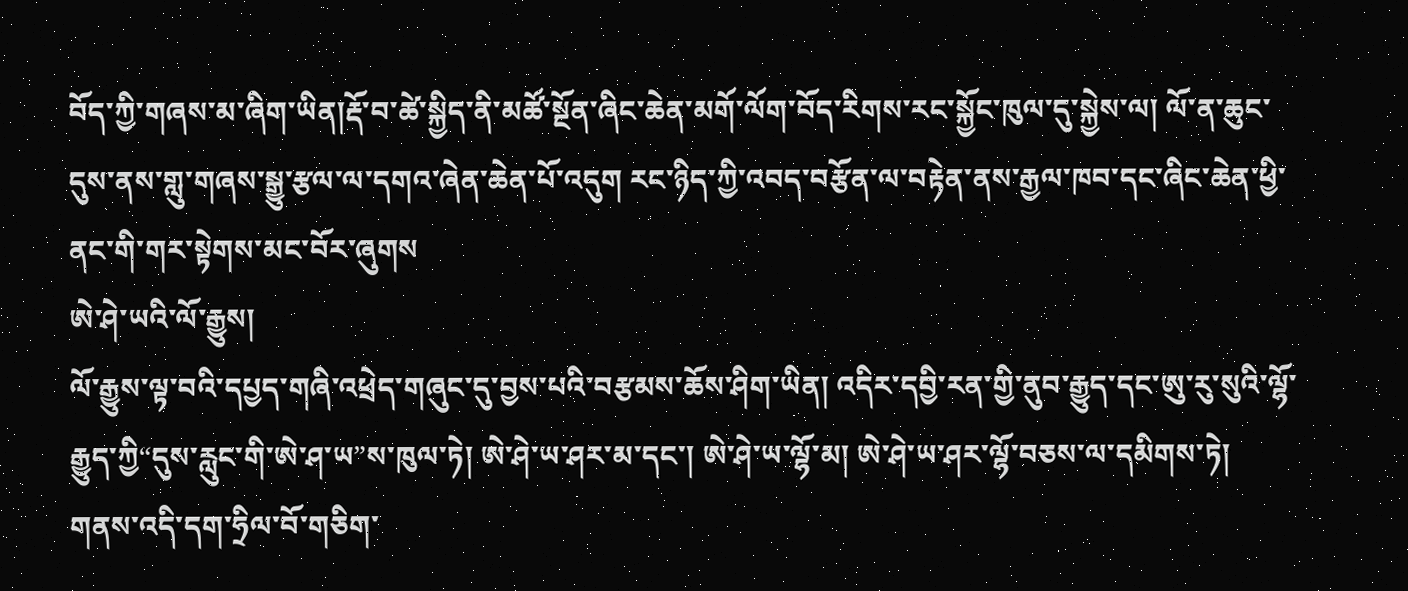བོད་ཀྱི་གཞས་མ་ཞིག་ཡིན།རྡོ་བ་ཚེ་སྐྱིད་ནི་མཚོ་སྔོན་ཞིང་ཆེན་མགོ་ལོག་བོད་རིགས་རང་སྐྱོང་ཁུལ་དུ་སྐྱེས་ལ། ལོ་ན་ཆུང་དུས་ནས་གླུ་གཞས་སྒྱུ་རྩལ་ལ་དགའ་ཞེན་ཆེན་པོ་འདུག རང་ཉིད་ཀྱི་འབད་བརྩོན་ལ་བརྟེན་ནས་རྒྱལ་ཁབ་དང་ཞིང་ཆེན་ཕྱི་ནང་གི་གར་སྟེགས་མང་བོར་ཞུགས
ཨེ་ཤེ་ཡའི་ལོ་རྒྱུས།
ལོ་རྒྱུས་ལྟ་བའི་དཔྱད་གཞི་འཕྲེད་གཞུང་དུ་བྱས་པའི་བརྩམས་ཆོས་ཤིག་ཡིན། འདིར་དབྱི་རན་གྱི་ནུབ་རྒྱུད་དང་ཨུ་རུ་སུའི་ལྷོ་རྒྱུད་ཀྱི“དུས་རླུང་གི་ཨེ་ཤ་ཡ”ས་ཁུལ་ཏེ། ཨེ་ཤེ་ཡ་ཤར་མ་དང་། ཨེ་ཤེ་ཡ་ལྷོ་མ། ཨེ་ཤེ་ཡ་ཤར་ལྷོ་བཅས་ལ་དམིགས་ཏེ། གནས་འདི་དག་ཧྲིལ་བོ་གཅིག་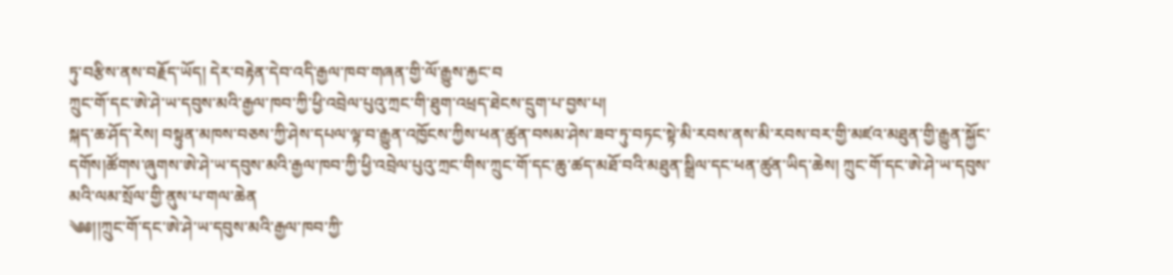ཏུ་བརྩིས་ནས་བརྗོད་ཡོད། དེར་བརྟེན་དེབ་འདི་རྒྱལ་ཁབ་གཞན་གྱི་ལོ་རྒྱུས་རྐྱང་བ
ཀྲུང་གོ་དང་ཨེ་ཤེ་ཡ་དབུས་མའི་རྒྱལ་ཁབ་ཀྱི་ཕྱི་འབྲེལ་པུའུ་ཀྲང་གི་ཐུག་འཕྲད་ཐེངས་དྲུག་པ་བྱས་པ།
སྐད་ཆ་ཤོད་རེས། བསྟུན་མཁས་བཅས་ཀྱི་ཤེས་དཔལ་ལྟ་བ་རྒྱུན་འཁྱོངས་ཀྱིས་ཕན་ཚུན་བསམ་ཤེས་ཟབ་ཏུ་བཏང་སྟེ་མི་རབས་ནས་མི་རབས་བར་གྱི་མཛའ་མཐུན་གྱི་རྒྱུན་སྐྱོང་དགོས།ཚོགས་ཞུགས་ཨེ་ཤེ་ཡ་དབུས་མའི་རྒྱལ་ཁབ་ཀྱི་ཕྱི་འབྲེལ་པུའུ་ཀྲང་གིས་ཀྲུང་གོ་དང་ཆུ་ཚད་མཐོ་བའི་མཐུན་སྒྲིལ་དང་ཕན་ཚུན་ཡིད་ཆེས། ཀྲུང་གོ་དང་ཨེ་ཤེ་ཡ་དབུས་མའི་ལམ་སྲོལ་གྱི་ནུས་པ་གལ་ཆེན
༄༅།།ཀྲུང་གོ་དང་ཨེ་ཤེ་ཡ་དབུས་མའི་རྒྱལ་ཁབ་ཀྱི་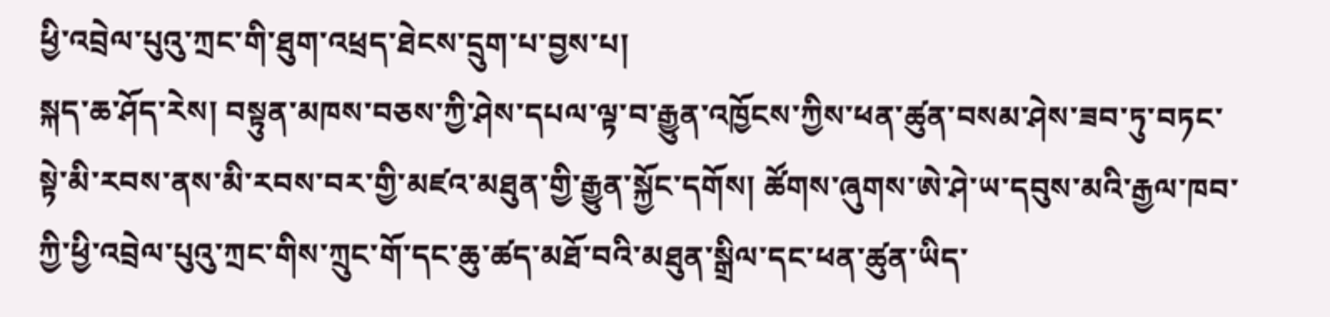ཕྱི་འབྲེལ་པུའུ་ཀྲང་གི་ཐུག་འཕྲད་ཐེངས་དྲུག་པ་བྱས་པ།
སྐད་ཆ་ཤོད་རེས། བསྟུན་མཁས་བཅས་ཀྱི་ཤེས་དཔལ་ལྟ་བ་རྒྱུན་འཁྱོངས་ཀྱིས་ཕན་ཚུན་བསམ་ཤེས་ཟབ་ཏུ་བཏང་སྟེ་མི་རབས་ནས་མི་རབས་བར་གྱི་མཛའ་མཐུན་གྱི་རྒྱུན་སྐྱོང་དགོས། ཚོགས་ཞུགས་ཨེ་ཤེ་ཡ་དབུས་མའི་རྒྱལ་ཁབ་ཀྱི་ཕྱི་འབྲེལ་པུའུ་ཀྲང་གིས་ཀྲུང་གོ་དང་ཆུ་ཚད་མཐོ་བའི་མཐུན་སྒྲིལ་དང་ཕན་ཚུན་ཡིད་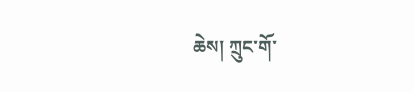ཆེས། ཀྲུང་གོ་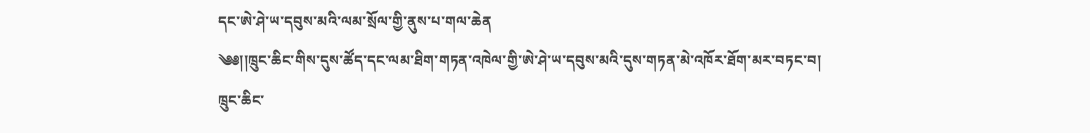དང་ཨེ་ཤེ་ཡ་དབུས་མའི་ལམ་སྲོལ་གྱི་ནུས་པ་གལ་ཆེན
༄༅།།ཁྲུང་ཆིང་གིས་དུས་ཚོད་དང་ལམ་ཐིག་གཏན་འཁེལ་གྱི་ཨེ་ཤེ་ཡ་དབུས་མའི་དུས་གཏན་མེ་འཁོར་ཐོག་མར་བཏང་བ།
ཁྲུང་ཆིང་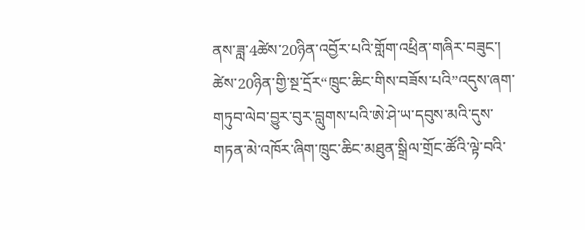ནས་ཟླ་4ཚེས་20ཉིན་འབྱོར་པའི་གློག་འཕྲིན་གཞིར་བཟུང་། ཚེས་20ཉིན་གྱི་སྔ་དྲོར“ཁྲུང་ཆིང་གིས་བཟོས་པའི”འདུས་ཞག་གཏུབ་ལེབ་བྱུར་བུར་བླུགས་པའི་ཨེ་ཤེ་ཡ་དབུས་མའི་དུས་གཏན་མེ་འཁོར་ཞིག་ཁྲུང་ཆིང་མཐུན་སྒྲིལ་གྲོང་ཚོའི་ལྟེ་བའི་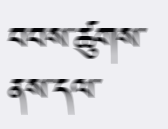བབས་ཚུགས་ནས་དལ་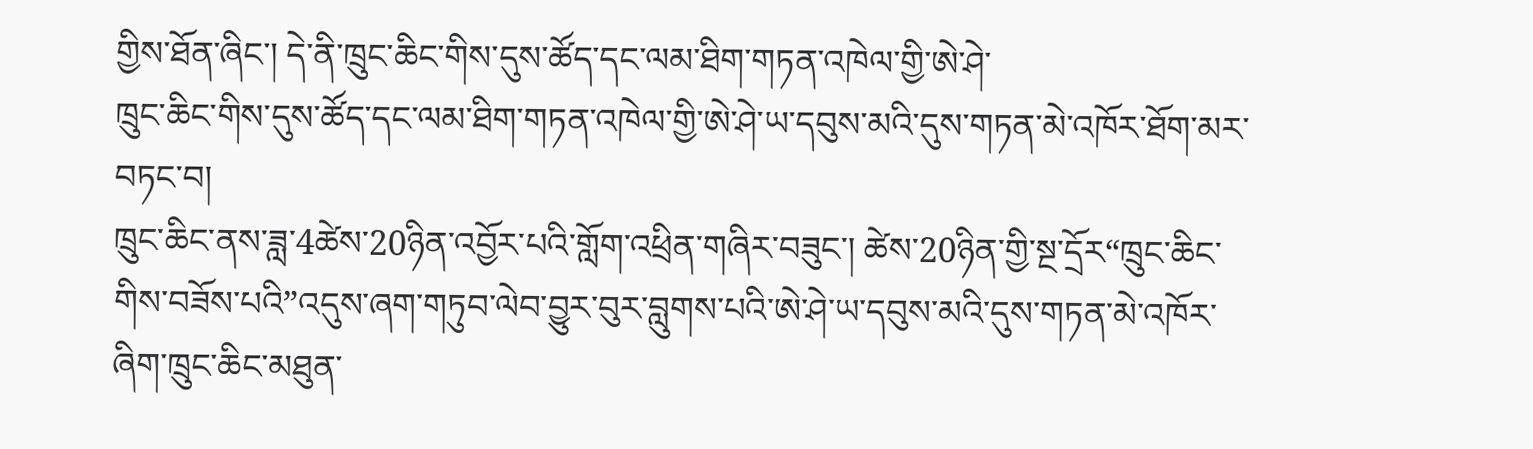གྱིས་ཐོན་ཞིང་། དེ་ནི་ཁྲུང་ཆིང་གིས་དུས་ཚོད་དང་ལམ་ཐིག་གཏན་འཁེལ་གྱི་ཨེ་ཤེ་
ཁྲུང་ཆིང་གིས་དུས་ཚོད་དང་ལམ་ཐིག་གཏན་འཁེལ་གྱི་ཨེ་ཤེ་ཡ་དབུས་མའི་དུས་གཏན་མེ་འཁོར་ཐོག་མར་བཏང་བ།
ཁྲུང་ཆིང་ནས་ཟླ་4ཚེས་20ཉིན་འབྱོར་པའི་གློག་འཕྲིན་གཞིར་བཟུང་། ཚེས་20ཉིན་གྱི་སྔ་དྲོར“ཁྲུང་ཆིང་གིས་བཟོས་པའི”འདུས་ཞག་གཏུབ་ལེབ་བྱུར་བུར་བླུགས་པའི་ཨེ་ཤེ་ཡ་དབུས་མའི་དུས་གཏན་མེ་འཁོར་ཞིག་ཁྲུང་ཆིང་མཐུན་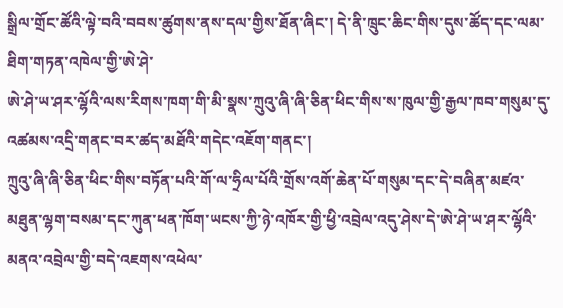སྒྲིལ་གྲོང་ཚོའི་ལྟེ་བའི་བབས་ཚུགས་ནས་དལ་གྱིས་ཐོན་ཞིང་། དེ་ནི་ཁྲུང་ཆིང་གིས་དུས་ཚོད་དང་ལམ་ཐིག་གཏན་འཁེལ་གྱི་ཨེ་ཤེ་
ཨེ་ཤེ་ཡ་ཤར་ལྷོའི་ལས་རིགས་ཁག་གི་མི་སྣས་ཀྲུའུ་ཞི་ཞི་ཅིན་ཕིང་གིས་ས་ཁུལ་གྱི་རྒྱལ་ཁབ་གསུམ་དུ་འཚམས་འདྲི་གནང་བར་ཚད་མཐོའི་གདེང་འཇོག་གནང་།
ཀྲུའུ་ཞི་ཞི་ཅིན་ཕིང་གིས་བཏོན་པའི་གོ་ལ་ཧྲིལ་པོའི་གྲོས་འགོ་ཆེན་པོ་གསུམ་དང་དེ་བཞིན་མཛའ་མཐུན་ལྷག་བསམ་དང་ཀུན་ཕན་ཁོག་ཡངས་ཀྱི་ཉེ་འཁོར་གྱི་ཕྱི་འབྲེལ་འདུ་ཤེས་དེ་ཨེ་ཤེ་ཡ་ཤར་ལྷོའི་མནའ་འབྲེལ་གྱི་བདེ་འཇགས་འཕེལ་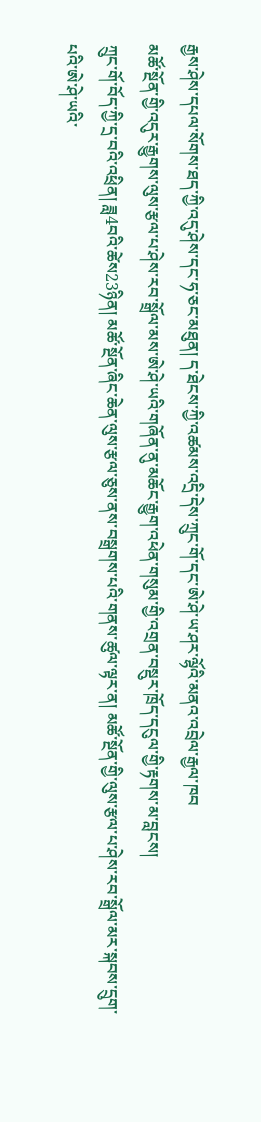རྒྱས་ཤེས་དཔལ་སོགས་ཐད་ཀྱི་འདུ་ཤེས་དང་ཧ་ཅང་མཐུན། ད་ཐེངས་ཀྱི་འཚམས་འདྲི་དེས་ཀྲུང་གོ་དང་ཨེ་ཤེ་ཡ་ཤར་ལྷོའི་མནའ་འབྲེལ་རྒྱལ་ཁབ
མཚོ་སྔོན་གྱི་འདུར་རྒྱུགས་ལུས་རྩལ་པ་ཤེས་རབ་སྒྲོལ་མས་ཨེ་ཤེ་ཡའི་གཞོན་ནུ་མཆོང་རྒྱུག་འཕེན་གསུམ་གྱི་འགྲན་བསྡུར་ཁྲོད་དངུལ་གྱི་རྟགས་མ་བླངས།
ཀྲུང་གོ་བོད་ཀྱི་དྲ་བའི་འཕྲིན། ཟླ4བའི་ཚེས23ཉིན། མཚོ་སྔོན་ཞིང་ཆེན་ལུས་རྩལ་ཅུས་ནས་བསྒྲགས་པའི་གནས་ཚུལ་ལྟར་ན། མཚོ་སྔོན་གྱི་ལུས་རྩལ་པ་ཤེས་རབ་སྒྲོལ་མར་སྐབས་དྲུག་པའི་ཨེ་ཤེ་ཡའི་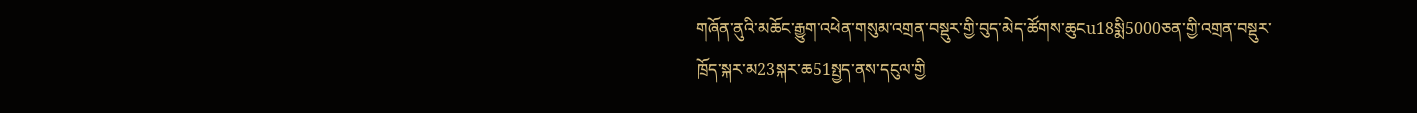གཞོན་ནུའི་མཆོང་རྒྱུག་འཕེན་གསུམ་འགྲན་བསྡུར་གྱི་བུད་མེད་ཚོགས་ཆུངu18སྨི5000ཅན་གྱི་འགྲན་བསྡུར་ཁྲོད་སྐར་མ23སྐར་ཆ51སྤྱད་ནས་དངུལ་གྱི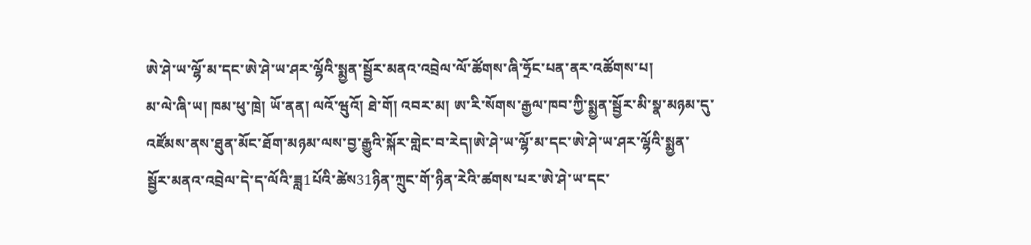ཨེ་ཤེ་ཡ་ལྷོ་མ་དང་ཨེ་ཤེ་ཡ་ཤར་ལྷོའི་སྨྱན་སྦྱོར་མནའ་འབྲེལ་ལོ་ཚོགས་ཞི་ཧྲོང་པན་ནར་འཚོགས་པ།
མ་ལེ་ཞི་ཡ། ཁམ་ཕུ་ཁྲེ། ཡོ་ནན། ལའོ་ཝུའོ། ཐེ་གོ། འབར་མ། ཨ་རི་སོགས་རྒྱལ་ཁབ་ཀྱི་སྨྱན་སྦྱོར་མི་སྣ་མཉམ་དུ་འཛོམས་ནས་ཐུན་མོང་ཐོག་མཉམ་ལས་བྱ་རྒྱུའི་སྐོར་གླེང་བ་རེད།ཨེ་ཤེ་ཡ་ལྷོ་མ་དང་ཨེ་ཤེ་ཡ་ཤར་ལྷོའི་སྨྱན་སྦྱོར་མནའ་འབྲེལ་དེ་ད་ལོའི་ཟླ1པོའི་ཚེས31ཉིན་ཀྲུང་གོ་ཉིན་རེའི་ཚགས་པར་ཨེ་ཤེ་ཡ་དང་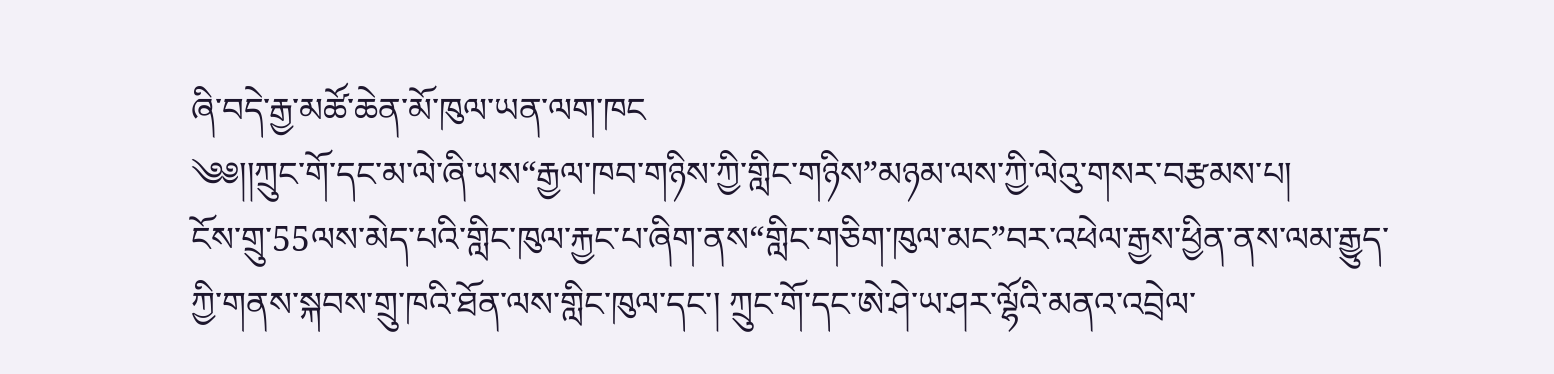ཞི་བདེ་རྒྱ་མཚོ་ཆེན་མོ་ཁུལ་ཡན་ལག་ཁང
༄༅།།ཀྲུང་གོ་དང་མ་ལེ་ཞི་ཡས“རྒྱལ་ཁབ་གཉིས་ཀྱི་གླིང་གཉིས”མཉམ་ལས་ཀྱི་ལེའུ་གསར་བརྩམས་པ།
ངོས་གྲུ་55ལས་མེད་པའི་གླིང་ཁུལ་རྐྱང་པ་ཞིག་ནས“གླིང་གཅིག་ཁུལ་མང”བར་འཕེལ་རྒྱས་ཕྱིན་ནས་ལམ་རྒྱུད་ཀྱི་གནས་སྐབས་གྲུ་ཁའི་ཐོན་ལས་གླིང་ཁུལ་དང་། ཀྲུང་གོ་དང་ཨེ་ཤེ་ཡ་ཤར་ལྷོའི་མནའ་འབྲེལ་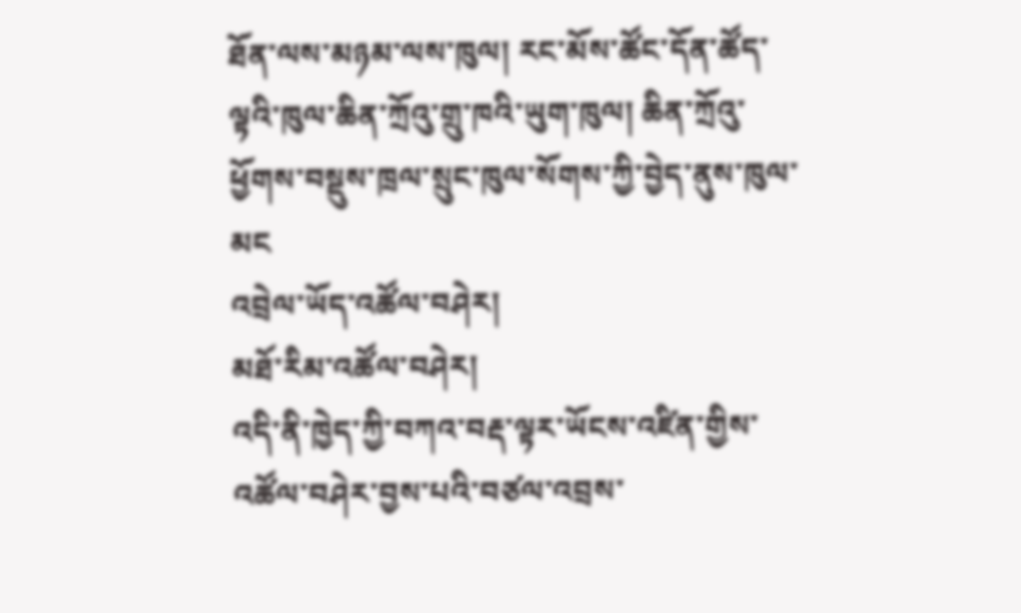ཐོན་ལས་མཉམ་ལས་ཁུལ། རང་མོས་ཚོང་དོན་ཚོད་ལྟའི་ཁུལ་ཆིན་ཀྲོའུ་གྲུ་ཁའི་ཡུག་ཁུལ། ཆིན་ཀྲོའུ་ཕྱོགས་བསྡུས་ཁྲལ་སྲུང་ཁུལ་སོགས་ཀྱི་བྱེད་ནུས་ཁུལ་མང
འབྲེལ་ཡོད་འཚོལ་བཤེར།
མཐོ་རིམ་འཚོལ་བཤེར།
འདི་ནི་ཁྱེད་ཀྱི་བཀའ་བརྡ་ལྟར་ཡོངས་འཛིན་གྱིས་འཚོལ་བཤེར་བྱས་པའི་བཙལ་འབྲས་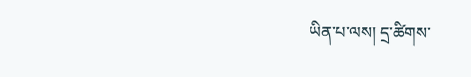ཡིན་པ་ལས། དྲ་ཚིགས་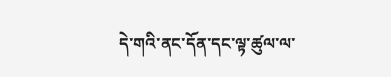དེ་གའི་ནང་དོན་དང་ལྟ་ཚུལ་ལ་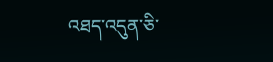འཐད་འདུན་ཅི་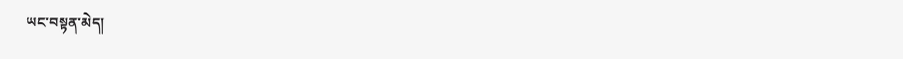ཡང་བསྟན་མེད།